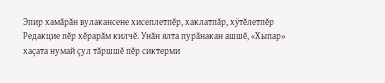Эпир хамăрăн вулакансене хисеплетпĕр, хаклатпăр, хÿтĕлетпĕр
Редакцие пĕр хĕрарăм килчĕ. Унăн ялта пурăнакан ашшĕ, «Хыпар» хаçата нумай çул тăршшĕ пĕр сиктерми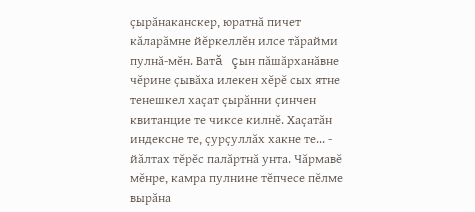çырăнаканскер, юратнă пичет кăларăмне йĕркеллĕн илсе тăрайми пулнă-мĕн. Ватă çын пăшăрханăвне чĕрине çывăха илекен хĕрĕ сых ятне тенешкел хаçат çырăнни çинчен квитанцие те чиксе килнĕ. Хаçатăн индексне те, çурçуллăх хакне те... - йăлтах тĕрĕс палăртнă унта. Чăрмавĕ мĕнре, камра пулнине тĕпчесе пĕлме вырăна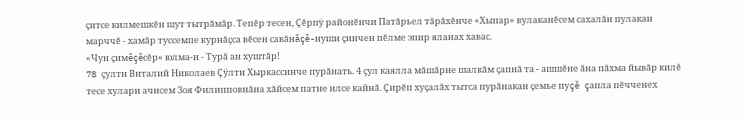çитсе килмешкĕн шут тытрăмăр. Тепĕр тесен, Çĕрпÿ районĕнчи Патăрьел тăрăхĕнче «Хыпар» вулаканĕсем сахалăн пулакан марччĕ - хамăр туссемпе курнăçса вĕсен савăнăçĕ-нуши çинчен пĕлме эпир яланах хавас.
«Чун çимĕçĕсĕр» юлма-и - Турă ан хуштăр!
78 çулти Виталий Николаев Çÿлти Хыркассинче пурăнать. 4 çул каялла мăшăрне шалкăм çапнă та - ашшĕне ăна пăхма йывăр килĕ тесе хулари ачисем Зоя Филипповнăна хăйсем патне илсе кайнă. Çирĕп хуçалăх тытса пурăнакан çемье пуçĕ çапла пĕчченех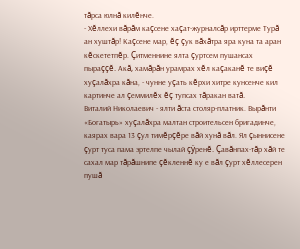тăрса юлнă килĕнче.
- Хĕллехи вăрăм каçсене хаçат-журналсăр ирттерме Турă ан хуштăр! Каçсене мар, ĕç çук вăхăтра яра куна та аран кĕскететпĕр. Çитменнине ялта çуртсем пушансах пыраççĕ. Акă, хамăрăн урамрах хĕл каçаканĕ те виçĕ хуçалăхра кăна, - чунне уçать кĕрхи хитре кунсенче кил картинче ал çеммилĕх ĕç тупсах тăракан ватă.
Виталий Николаевич - ялти ăста столяр-платник. Вырăнти «Богатырь» хуçалăхра малтан строительсен бригадинче, каярах вара 13 çул тимĕрçĕре вăй хунă вăл. Ял çыннисене çурт туса пама эртелпе чылай çÿренĕ. Çавăнпах-тăр хăй те сахал мар тăрăшнипе çĕкленнĕ ку е вăл çурт хĕллесерен пушă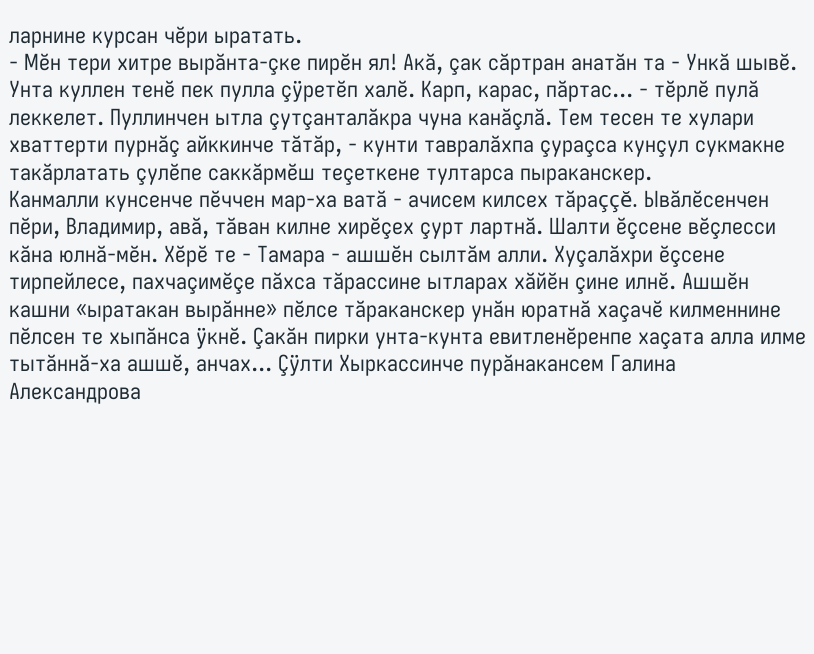ларнине курсан чĕри ыратать.
- Мĕн тери хитре вырăнта-çке пирĕн ял! Акă, çак сăртран анатăн та - Ункă шывĕ. Унта куллен тенĕ пек пулла çÿретĕп халĕ. Карп, карас, пăртас... - тĕрлĕ пулă леккелет. Пуллинчен ытла çутçанталăкра чуна канăçлă. Тем тесен те хулари хваттерти пурнăç айккинче тăтăр, - кунти тавралăхпа çураçса кунçул сукмакне такăрлатать çулĕпе саккăрмĕш теçеткене тултарса пыраканскер.
Канмалли кунсенче пĕччен мар-ха ватă - ачисем килсех тăраççĕ. Ывăлĕсенчен пĕри, Владимир, авă, тăван килне хирĕçех çурт лартнă. Шалти ĕçсене вĕçлесси кăна юлнă-мĕн. Хĕрĕ те - Тамара - ашшĕн сылтăм алли. Хуçалăхри ĕçсене тирпейлесе, пахчаçимĕçе пăхса тăрассине ытларах хăйĕн çине илнĕ. Ашшĕн кашни «ыратакан вырăнне» пĕлсе тăраканскер унăн юратнă хаçачĕ килменнине пĕлсен те хыпăнса ÿкнĕ. Çакăн пирки унта-кунта евитленĕренпе хаçата алла илме тытăннă-ха ашшĕ, анчах... Çÿлти Хыркассинче пурăнакансем Галина Александрова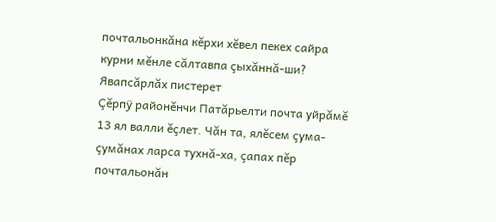почтальонкăна кĕрхи хĕвел пекех сайра курни мĕнле сăлтавпа çыхăннă-ши?
Явапсăрлăх пистерет
Çĕрпÿ районĕнчи Патăрьелти почта уйрăмĕ 13 ял валли ĕçлет. Чăн та, ялĕсем çума-çумăнах ларса тухнă-ха, çапах пĕр почтальонăн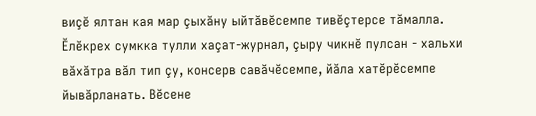виçĕ ялтан кая мар çыхăну ыйтăвĕсемпе тивĕçтерсе тăмалла. Ĕлĕкрех сумкка тулли хаçат-журнал, çыру чикнĕ пулсан - хальхи вăхăтра вăл тип çу, консерв савăчĕсемпе, йăла хатĕрĕсемпе йывăрланать. Вĕсене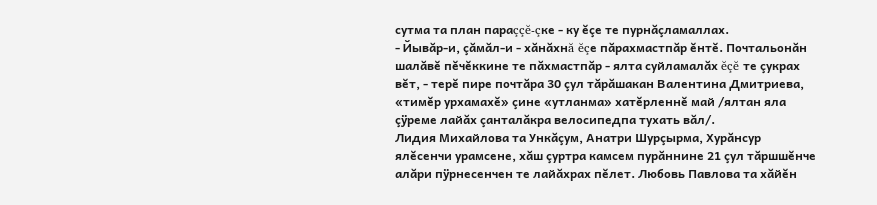сутма та план параççĕ-çке - ку ĕçе те пурнăçламаллах.
- Йывăр-и, çăмăл-и - хăнăхнă ĕçе пăрахмастпăр ĕнтĕ. Почтальонăн шалăвĕ пĕчĕккине те пăхмастпăр - ялта суйламалăх ĕçĕ те çукрах вĕт, - терĕ пире почтăра 30 çул тăрăшакан Валентина Дмитриева, «тимĕр урхамахĕ» çине «утланма» хатĕрленнĕ май /ялтан яла çÿреме лайăх çанталăкра велосипедпа тухать вăл/.
Лидия Михайлова та Ункăçум, Анатри Шурçырма, Хурăнсур ялĕсенчи урамсене, хăш çуртра камсем пурăннине 21 çул тăршшĕнче алăри пÿрнесенчен те лайăхрах пĕлет. Любовь Павлова та хăйĕн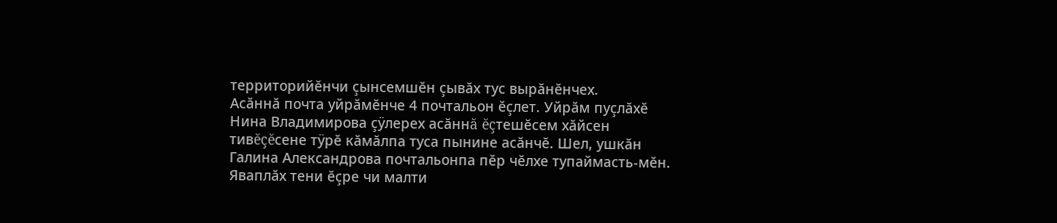территорийĕнчи çынсемшĕн çывăх тус вырăнĕнчех.
Асăннă почта уйрăмĕнче 4 почтальон ĕçлет. Уйрăм пуçлăхĕ Нина Владимирова çÿлерех асăннă ĕçтешĕсем хăйсен тивĕçĕсене тÿрĕ кăмăлпа туса пынине асăнчĕ. Шел, ушкăн Галина Александрова почтальонпа пĕр чĕлхе тупаймасть-мĕн. Яваплăх тени ĕçре чи малти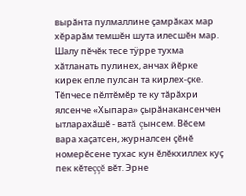вырăнта пулмаллине çамрăках мар хĕрарăм темшĕн шута илесшĕн мар. Шалу пĕчĕк тесе тÿрре тухма хăтланать пулинех, анчах йĕрке кирек епле пулсан та кирлех-çке.
Тĕпчесе пĕлтĕмĕр те ку тăрăхри ялсенче «Хыпара» çырăнакансенчен ытларахăшĕ - ватă çынсем. Вĕсем вара хаçатсен, журналсен çĕнĕ номерĕсене тухас кун ĕлĕкхиллех куç пек кĕтеççĕ вĕт. Эрне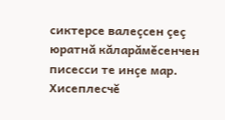сиктерсе валеçсен çеç юратнă кăларăмĕсенчен писесси те инçе мар. Хисеплесчĕ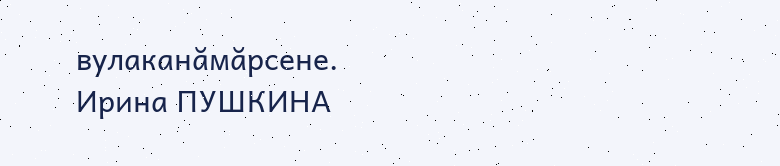вулаканăмăрсене.
Ирина ПУШКИНА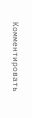Комментировать